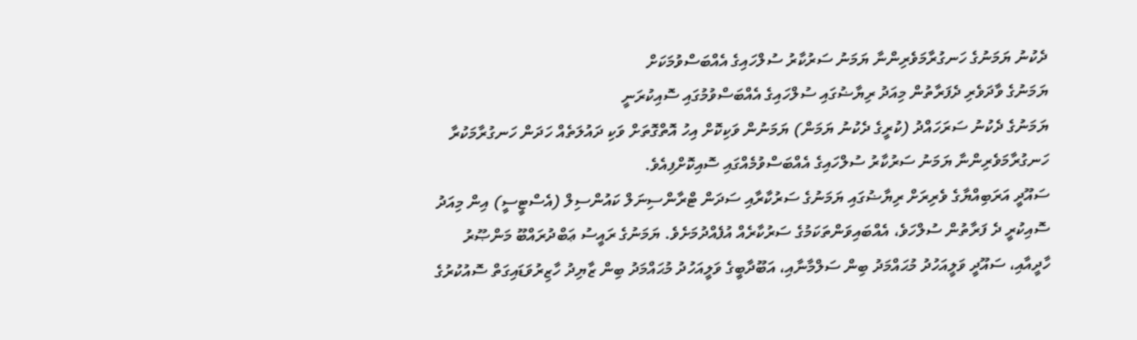ދެކުނު ޔަމަނުގެ ހަނގުރާމަވެރިންނާ ޔަމަނު ސަރުކާރު ސުލްހައިގެ އެއްބަސްވުމަކަށް
ޔަމަނުގެ ވާދަވެރި ދެފަރާތުން މިއަދު ރިޔާޟުގައި ސުލްހައިގެ އެއްބަސްވުމުގައި ސޮއިކުރަނީ
ޔަމަނުގެ ދެކުނު ސަރަހައްދު (ކުރީގެ ދެކުނު ޔަމަން) ޔަމަނުން ވަކިކޮށް އިހު އޮތްގޮތަށް ވަކި ދައުލަތެއް ހަދަން ހަނގުރާމަކުރާ ހަނގުރާމަވެރިންނާ ޔަމަނު ސަރުކާރު ސުލްހައިގެ އެއްބަސްވުމެއްގައި ސޮއިކޮށްފިއެވެ.
ސައޫދީ އަރަބިއްޔާގެ ވެރިރަށް ރިޔާޟުގައި ޔަމަނުގެ ސަރުކާރާއި ސަދަން ޓްރާންސިނަލް ކައުންސިލް (އެސްޓީސީ) އިން މިއަދު ސޮއިކުރީ ދެ ފަރާތުން ސުލްހަވެ، އެއްބައިވަންތަކަމުގެ ސަރުކާރެއް އުފެއްދުމަށެވެ. ޔަމަނުގެ ރައީސު ޢަބްދުރައްބޫ މަންޞޫރު ހާދީއާއި، ސައޫދީ ވަލީއަހުދު މުޙައްމަދު ބިން ސަލްމާނާއި، އަބޫދާބީގެ ވަލީއަހުދު މުޙައްމަދު ބިން ޒާޔިދު ހާޒިރުވަޑައިގަތް ސޮއުކުރުގެ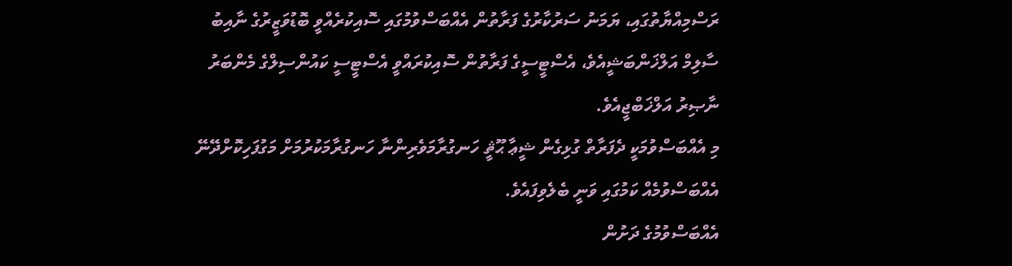ރަސްމިއްޔާތުގައި، ޔަމަނު ސަރުކާރުގެ ފަރާތުން އެއްބަސްވުމުގައި ސޮއިކުރެއްވީ ބޮޑުވަޒީރުގެ ނާއިބު ސާލިމް އަލްޚަންބަޝީއެވެ، އެސްޓީސީގެ ފަރާތުން ސޮއިކުރައްވީ އެސްޓީސީ ކައުންސިލްގެ މެންބަރު ނާޞިރު އަލްޚަބްޖީއެވެ.
މި އެއްބަސްވުމަކީ ދެފަރާތް ގުޅިގެން ޝީޢާ ޙޫޘީ ހަނގުރާމަވެރިންނާ ހަނގުރާމަކުރުމަށް މަގުފަހިކޮށްދޭނޭ އެއްބަސްވުމެއް ކަމުގައި ވަނީ ބެލެވިފައެވެ.
އެއްބަސްވުމުގެ ދަށުން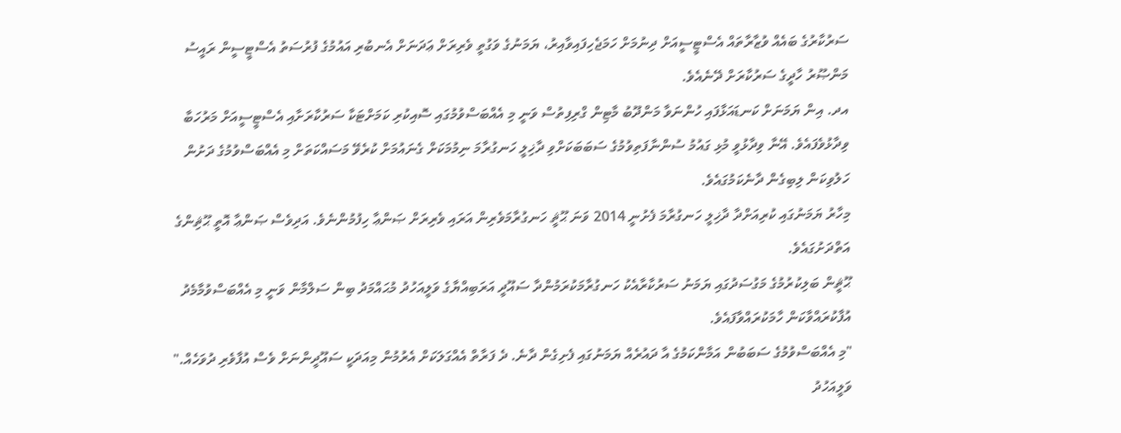ސަރުކާރުގެ ބައެއް ވުޒާރާތައް އެސްޓީސީއަށް ދިނުމަށް ހަމަޖެހިފައިވާއިރު، ޔަމަނުގެ ވަގުތީ ވެރިރަށް ޢަދަނަށް އެނބުރި އައުމުގެ ފުރުސަތު އެސްޓީސީން ރައީސު މަންޞޫރު ހާދީގެ ސަރުކާރަށް ދޭނެއެވެ.
އދ. އިން ޔަމަނަށް ކަނޑައަޅާފައި ހުންނަވާ މަންދޫބު މާޓިން ގްރިފިތުސް ވަނީ މި އެއްބަސްވުމުގައި ސޮއިކުރި ކަމަށްޓަކާ ސަރުކާރަށާއި އެސްޓީސީއަށް މަރުހަބާ ވިދާޅުވެފައެވެ. އޭނާ ވިދާޅުވީ މުޅި ގައުމު ސުންނާފަތިވުމުގެ ސަބަބަކަށްވި ދާޚިލީ ހަނގުރާމަ ނިމުމަކަށް ގެނައުމަށް ކުރެވޭ މަސައްކަތަށް މި އެއްބަސްވުމުގެ ދަށުން ހަލުވިކަން ލިބިގެން ދާނެކަމުގައެވެ.
މިހާރު ޔަމަނުގައި ކުރިއަށްދާ ދާޚިލީ ހަނގުރާމަ ފެށުނީ 2014 ވަނަ ޙޫޘީ ހަނގުރާމަވެރިން އަރައި ވެރިރަށް ޞަންޢާ ހިފުމުންނެވެ. އަދިވެސް ޞަންޢާ އޮތީ ޙޫޘިންގެ އަތްދަށުގައެވެ.
ޙޫޘީން ބަލިކުރުމުގެ މަގުސަދުގައި ޔަމަނު ސަރުކާރާއެކު ހަނގުރާމަކުރަމުންދާ ސައޫދީ އަރަބިއްޔާގެ ވަލީއަހުދު މުޙައްމަދު ބިން ސަލްމާން ވަނީ މި އެއްބަސްވުމާމެދު އުފާކުރައްވާކަން ހާމަކުރައްވާފައެވެ.
"މި އެއްބަސްވުމުގެ ސަބަބުން އަމާންކަމުގެ އާ ދައުރެއް ޔަމަނުގައި ފެށިގެން ދާނެ. ދެ ފަރާތް އެއްގަލަކަށް އެރުމުން މިއަދަކީ ސައޫދީންނަށް ވެސް އުފާވެރި ދުވަހެއް." ވަލީއަހުދު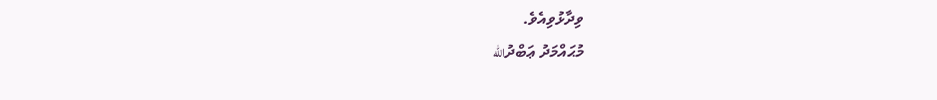ވިދާޅުވިއެވެ.
މުޙައްމަދު ޢަބްދުالله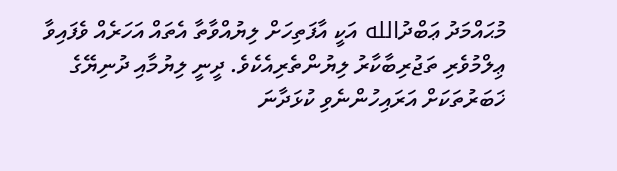މުޙައްމަދު ޢަބްދުالله އަކީ އާފަތިހަށް ލިޔުއްވާތާ އެތައް އަހަރެއް ވެފައިވާ ޢިލްމުވެރި ތަޖުރިބާކާރު ލިޔުންތެރިއެކެވެ. ދީނީ ލިޔުމާއި ދުނިޔޭގެ ޚަބަރުތަކަށް އަރައިހުންނެވި ކުޅަދާނަ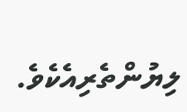ލިޔުންތެރިއެކެވެ.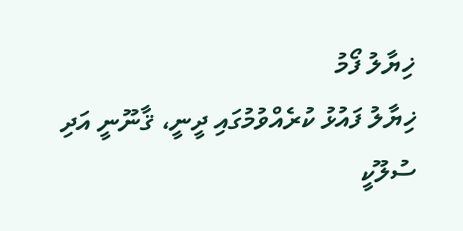ޚިޔާލު ފޯމު
ޚިޔާލު ފައުޅު ކުރެއްވުމުގައި ދީނީ، ޤާނޫނީ އަދި ސުލޫކީ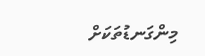މިންގަނޑުތަކަށް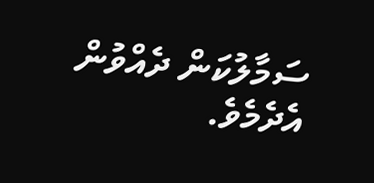ސަމާލުކަން ދެއްވުން އެދެމެވެ.